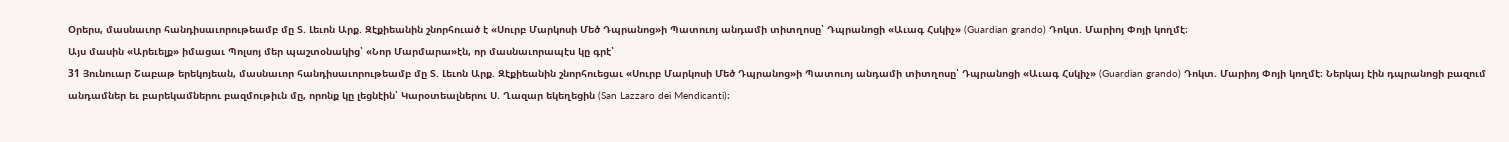Օրերս, մասնաւոր հանդիսաւորութեամբ մը Տ. Լեւոն Արք. Զէքիեանին շնորհուած է «Սուրբ Մարկոսի Մեծ Դպրանոց»ի Պատուոյ անդամի տիտղոսը՝ Դպրանոցի «Աւագ Հսկիչ» (Guardian grando) Դոկտ. Մարիոյ Փոյի կողմէ։
Այս մասին «Արեւելք» իմացաւ Պոլսոյ մեր պաշտօնակից՝ «Նոր Մարմարա»էն, որ մասնաւորապէս կը գրէ՝
31 Յունուար Շաբաթ երեկոյեան, մասնաւոր հանդիսաւորութեամբ մը Տ. Լեւոն Արք. Զէքիեանին շնորհուեցաւ «Սուրբ Մարկոսի Մեծ Դպրանոց»ի Պատուոյ անդամի տիտղոսը՝ Դպրանոցի «Աւագ Հսկիչ» (Guardian grando) Դոկտ. Մարիոյ Փոյի կողմէ։ Ներկայ էին դպրանոցի բազում անդամներ եւ բարեկամներու բազմութիւն մը, որոնք կը լեցնէին՝ Կարօտեալներու Ս. Ղազար եկեղեցին (San Lazzaro dei Mendicanti)։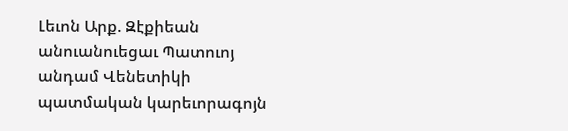Լեւոն Արք. Զէքիեան անուանուեցաւ Պատուոյ անդամ Վենետիկի պատմական կարեւորագոյն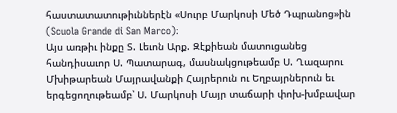հաստատատութիւններէն «Սուրբ Մարկոսի Մեծ Դպրանոց»ին (Scuola Grande di San Marco)։
Այս առթիւ ինքը Տ. Լեւոն Արք. Զէքիեան մատուցանեց հանդիսաւոր Ս. Պատարագ, մասնակցութեամբ Ս. Ղազարու Մխիթարեան Մայրավանքի Հայրերուն ու Եղբայրներուն եւ երգեցողութեամբ՝ Ս. Մարկոսի Մայր տաճարի փոխ-խմբավար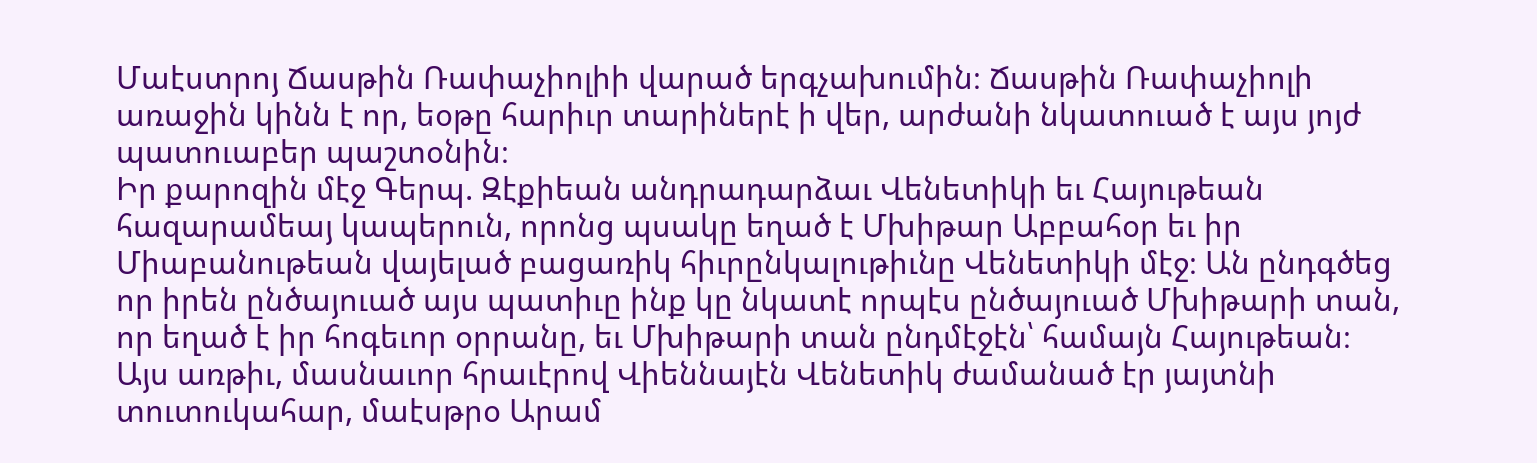Մաէստրոյ Ճասթին Ռափաչիոլիի վարած երգչախումին։ Ճասթին Ռափաչիոլի առաջին կինն է որ, եօթը հարիւր տարիներէ ի վեր, արժանի նկատուած է այս յոյժ պատուաբեր պաշտօնին։
Իր քարոզին մէջ Գերպ. Զէքիեան անդրադարձաւ Վենետիկի եւ Հայութեան հազարամեայ կապերուն, որոնց պսակը եղած է Մխիթար Աբբահօր եւ իր Միաբանութեան վայելած բացառիկ հիւրընկալութիւնը Վենետիկի մէջ։ Ան ընդգծեց որ իրեն ընծայուած այս պատիւը ինք կը նկատէ որպէս ընծայուած Մխիթարի տան, որ եղած է իր հոգեւոր օրրանը, եւ Մխիթարի տան ընդմէջէն՝ համայն Հայութեան։
Այս առթիւ, մասնաւոր հրաւէրով Վիեննայէն Վենետիկ ժամանած էր յայտնի տուտուկահար, մաէսթրօ Արամ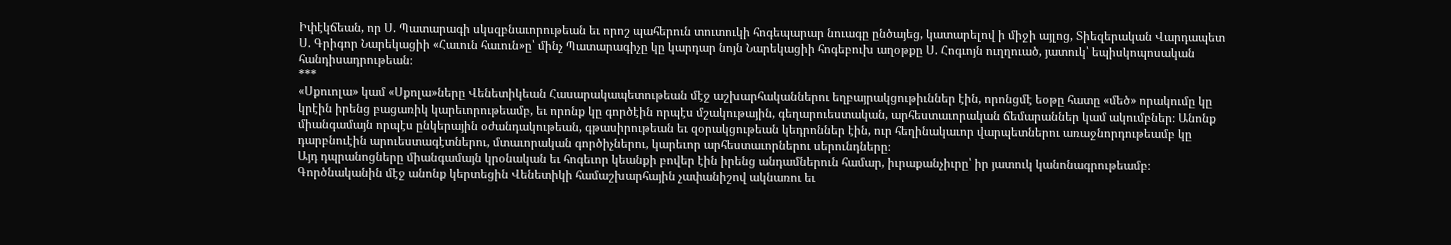Իփէկճեան, որ Ս. Պատարագի սկսզբնաւորութեան եւ որոշ պահերուն տուտուկի հոգեպարար նուագը ընծայեց, կատարելով ի միջի այլոց, Տիեզերական Վարդապետ Ս. Գրիգոր Նարեկացիի «Հաւուն հաւուն»ը՝ մինչ Պատարագիչը կը կարդար նոյն Նարեկացիի հոգեբուխ աղօթքը Ս. Հոգւոյն ուղղուած, յատուկ՝ եպիսկոպոսական հանդիսադրութեան։
***
«Սքուոլա» կամ «Սքոլա»ները Վենետիկեան Հասարակապետութեան մէջ աշխարհականներու եղբայրակցութիւններ էին, որոնցմէ եօթը հատը «մեծ» որակումը կը կրէին իրենց բացառիկ կարեւորութեամբ, եւ որոնք կը գործէին որպէս մշակութային, գեղարուեստական, արհեստաւորական ճեմարաններ կամ ակումբներ։ Անոնք միանգամայն որպէս ընկերային օժանդակութեան, գթասիրութեան եւ զօրակցութեան կեդրոններ էին, ուր հեղինակաւոր վարպետներու առաջնորդութեամբ կը դարբնուէին արուեստագէտներու, մտաւորական գործիչներու, կարեւոր արհեստաւորներու սերունդները։
Այդ դպրանոցները միանգամայն կրօնական եւ հոգեւոր կեանքի բովեր էին իրենց անդամներուն համար, իւրաքանչիւրը՝ իր յատուկ կանոնագրութեամբ։ Գործնականին մէջ անոնք կերտեցին Վենետիկի համաշխարհային չափանիշով ակնառու եւ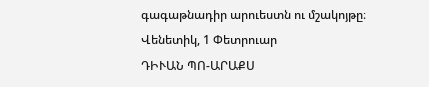գագաթնադիր արուեստն ու մշակոյթը։
Վենետիկ, 1 Փետրուար
ԴԻՒԱՆ ՊՈ-ԱՐԱՔՍ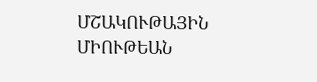ՄՇԱԿՈՒԹԱՅԻՆ ՄԻՈՒԹԵԱՆ